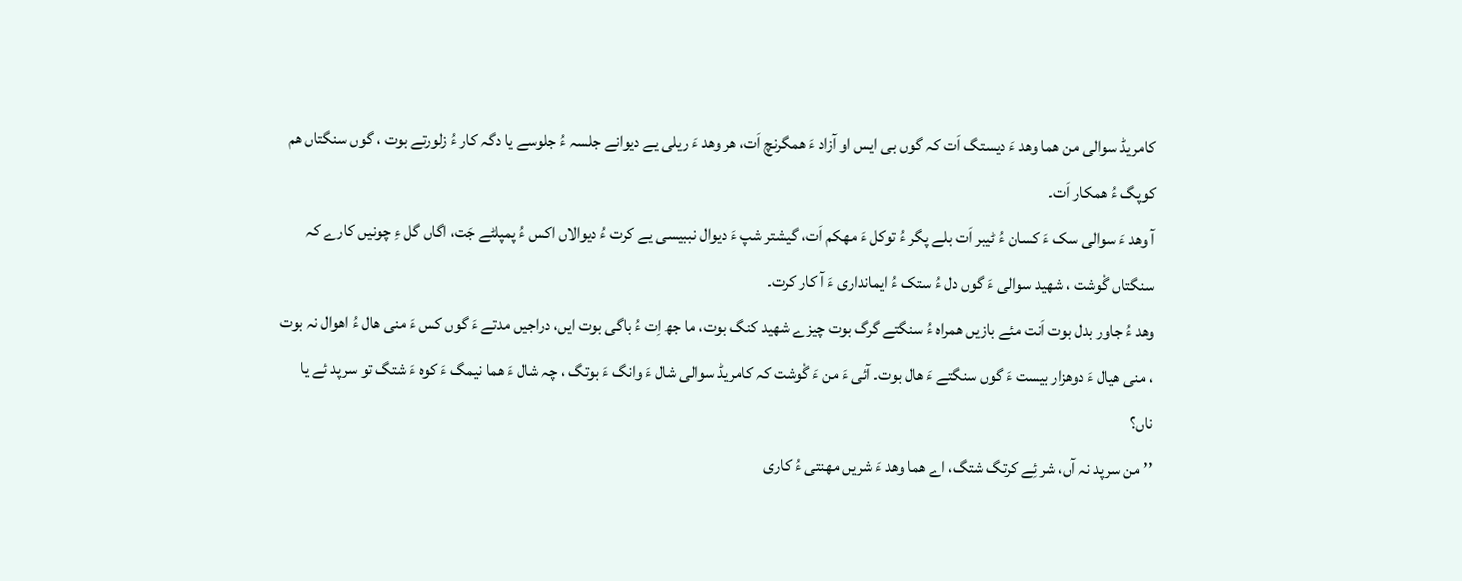کامریڈ سوالی من ھما وھد ءَ دیستگ اَت کہ گوں بی ایس او آزاد ءَ ھمگرنچ اَت، ھر وھد ءَ ریلی یے دیوانے جلسہ ءُ جلوسے یا دگہ کار ءُ زلورتے بوت ، گوں سنگتاں ھم کوپگ ءُ ھمکار اَت۔
آ وھد ءَ سوالی سک ءَ کسان ءُ ٹیبر اَت بلے پگر ءُ توکل ءَ مھکم اَت، گیشتر شپ ءَ دیوال نببیسی یے کرت ءُ دیوالاں اکس ءُ پمپلٹے جَت، اگاں گل ءِ چونیں کارے کہ سنگتاں گْوشت ، شھید سوالی ءَ گوں دل ءُ ستک ءُ ایمانداری ءَ آ کار کرت۔
وھد ءُ جاور بدل بوت اَنت مئے بازیں ھمراہ ءُ سنگتے گرگ بوت چیزے شھید کنگ بوت، ما جھ اِت ءُ باگی بوت ایں، دراجیں مدتے ءَ گوں کس ءَ منی ھال ءُ اھوال نہ بوت ، منی ھیال ءَ دوھزار بیست ءَ گوں سنگتے ءَ ھال بوت۔ آئی ءَ من ءَ گْوشت کہ کامریڈ سوالی شال ءَ وانگ ءَ بوتگ ، چہ شال ءَ ھما نیمگ ءَ کوہ ءَ شتگ تو سرپد ئے یا ناں؟
’’ من سرپد نہ آں، شر ئِے کرتگ شتگ، اے ھما وھد ءَ شریں مھنتی ءُ کاری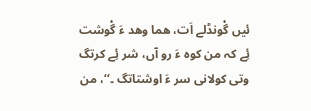ئیں گْونڈلے اَت، ھما وھد ءَ گْوشت ئِے کہ من کوہ ءَ رو آں، شر ئِے کرتگ وتی کولانی سر ءَ اوشتاتگ ۔‘‘، من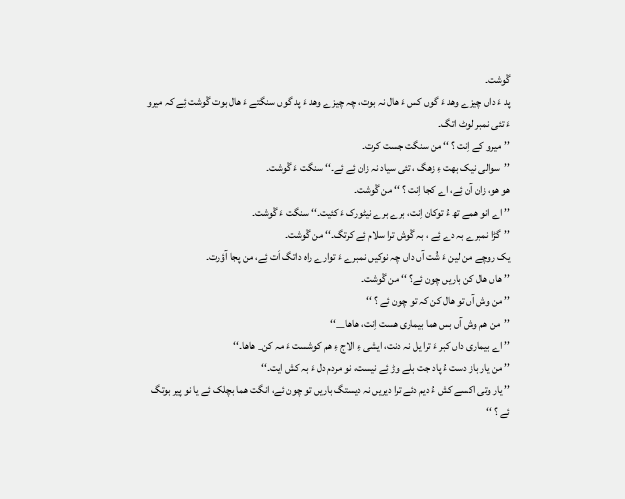گْوشت۔
پد ءَ داں چیزے وھد ءَ گوں کس ءَ ھال نہ بوت، چہ چیزے وھد ءَ پد گوں سنگتے ءَ ھال بوت گْوشت ئِے کہ میرو ءَ تئی نمبر لوٹ اتگ۔
’’میرو کے اِنت ؟ ‘‘ من سنگت جست کرت۔
’’سوالی نیک بھت ءِ زھگ ، تئی سیاد نہ زان ئِے ئے۔‘‘ سنگت ءَ گْوشت۔
ھو ھو، زان آن ئِے، اے کجا اِنت ؟ ‘‘ من گْوشت۔
’’ اے انو ھمے تھ ءُ توکان اِنت، برے برے نیٹورک ءَ کئیت۔‘‘ سنگت ءَ گْوشت۔
’’گڑا نمبرے بہ دے ئِے ، بہ گْوش ترا سلام ئِے کرتگ۔‘‘ من گْوشت۔
یک روچے من لین ءَ شُت آں داں چہ نوکیں نمبرے ءَ توارے راہ داتگ اَت ئِے، من پجا آؤرت۔
’’ ھاں ھال کن باریں چون ئے؟ ‘‘ من گْوشت۔
’’ من وش آں تو ھال کن کہ تو چون ئے ؟ ‘‘
’’من ھم وش آں بس ھما بیماری ھست اِنت، ھاھا__‘‘
’’ اے بیماری داں کبر ءَ ترا یل نہ دنت، ایشی ءِ الاج ءِ ھم کوشست ءَ مہ کن_ ھاھا۔‘‘
’’ من یار باز دست ءُ پاد جت بلے وڑ ئِے نیست، نو مردم دل ءَ بہ کش ایت۔‘‘
’’ یار وتی اکسے کش ءُ دیم دئے ترا دیریں نہ دیستگ باریں تو چون ئے، انگت ھما بچلک ئے یا نو پیر بوتگ ئے ؟ ‘‘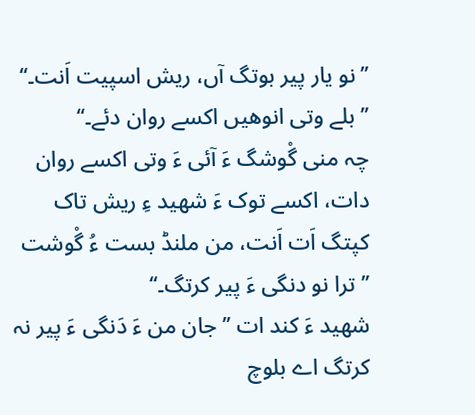’’نو یار پیر بوتگ آں، ریش اسپیت اَنت۔‘‘
’’ بلے وتی انوھیں اکسے روان دئے۔‘‘
چہ منی گْوشگ ءَ آئی ءَ وتی اکسے روان دات، اکسے توک ءَ شھید ءِ ریش تاک کپتگ اَت اَنت، من ملنڈ بست ءُ گْوشت ’’ ترا نو دنگی ءَ پیر کرتگ۔‘‘
شھید ءَ کند ات ’’ جان من ءَ دَنگی ءَ پیر نہ کرتگ اے بلوچ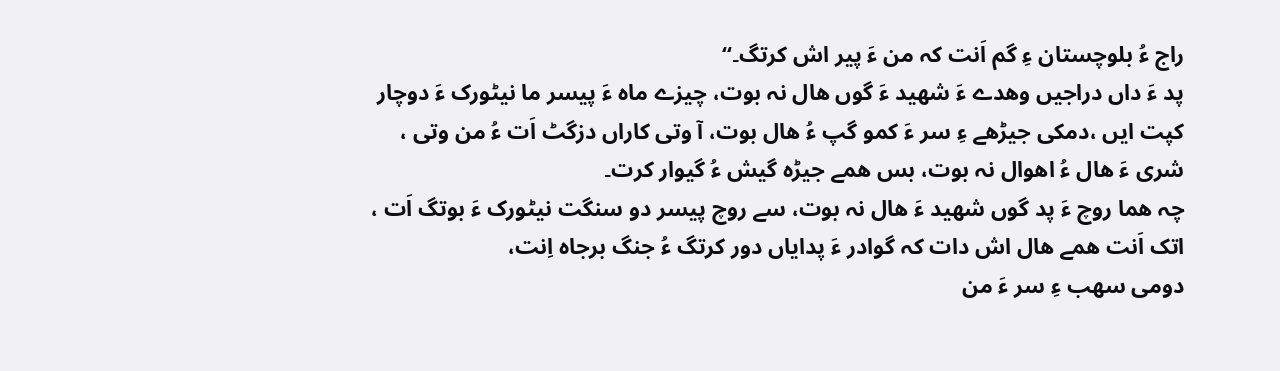راج ءُ بلوچستان ءِ گم اَنت کہ من ءَ پیر اش کرتگ۔‘‘
پد ءَ داں دراجیں وھدے ءَ شھید ءَ گوں ھال نہ بوت، چیزے ماہ ءَ پیسر ما نیٹورک ءَ دوچار کپت ایں ،دمکی جیڑھے ءِ سر ءَ کمو گپ ءُ ھال بوت، آ وتی کاراں دزگٹ اَت ءُ من وتی ، شری ءَ ھال ءُ اھوال نہ بوت، بس ھمے جیڑہ گیش ءُ گیوار کرت۔
چہ ھما روچ ءَ پد گوں شھید ءَ ھال نہ بوت، سے روچ پیسر دو سنگت نیٹورک ءَ بوتگ اَت ، اتک اَنت ھمے ھال اش دات کہ گوادر ءَ پدایاں دور کرتگ ءُ جنگ برجاہ اِنت،
دومی سھب ءِ سر ءَ من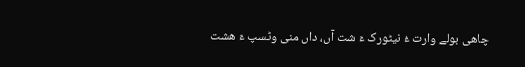چاھی بولے وارت ءُ نیٹورک ءَ شت آں، داں منی وٹسپ ءَ ھشت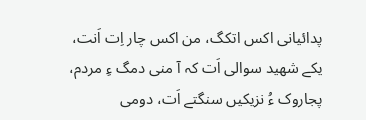پدائیانی اکس اتکگ، من اکس چار اِت اَنت، یکے شھید سوالی اَت کہ آ منی دمگ ءِ مردم، پجاروک ءُ نزیکیں سنگتے اَت، دومی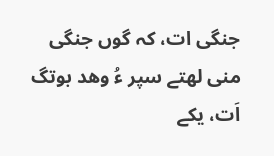جنگی ات، کہ گوں جنگی منی لھتے سپر ءُ وھد بوتگ اَت، یکے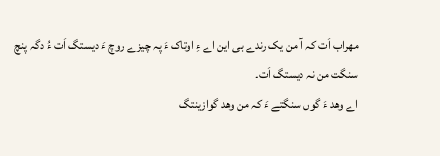مھراب اَت کہ آ من یک رندے بی این اے ءِ اوتاک ءَ پہ چیزے روچ ءَ دیستگ اَت ءُ دگہ پنچ سنگت من نہ دیستگ اَت۔
اے وھد ءَ گوں سنگتے ءَ کہ من وھد گوازینتگ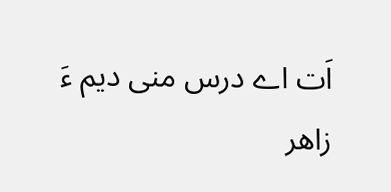اَت اے درس منی دیم ءَ زاھر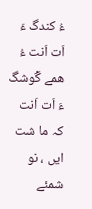ءُ کندگ ءَ اَت اَنت ءُ ھمے گْوشگ ءَ اَت اَنت کہ ما شت ایں ، نو شمئے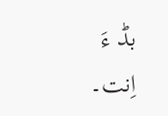بڈ ءَ اِنت۔